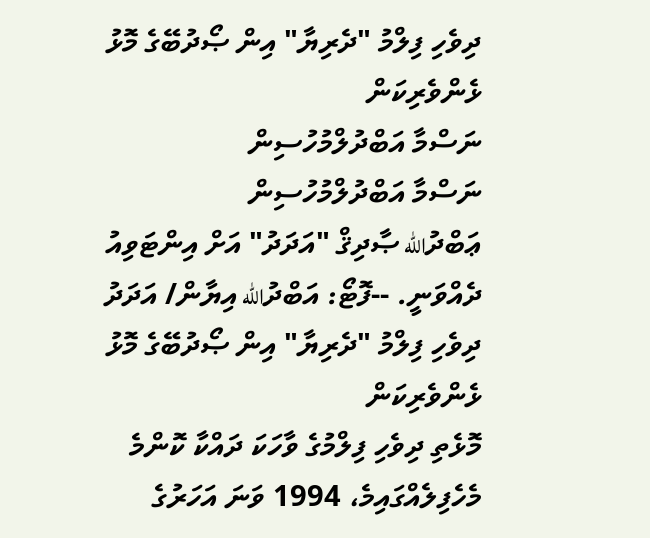ދިވެހި ފިލްމު "ދެރިޔާ" އިން ޞޯދުބޭގެ މޮޅު ޅެންވެރިކަން
ނަސްމާ އަބްދުލްމުހުސިން
ނަސްމާ އަބްދުލްމުހުސިން
ޢަބްދުالله ޞާދިޤް "އަދަދު" އަށް އިންޓަވިއު ދެއްވަނީ. --ފޮޓޯ: އަބްދުالله އިޔާން/ އަދަދު
ދިވެހި ފިލްމު "ދެރިޔާ" އިން ޞޯދުބޭގެ މޮޅު ޅެންވެރިކަން
މޮޅެތި ދިވެހި ފިލްމުގެ ވާހަކަ ދައްކާ ކޮންމެ މެހެފިލެއްގައިމެ، 1994 ވަނަ އަހަރުގެ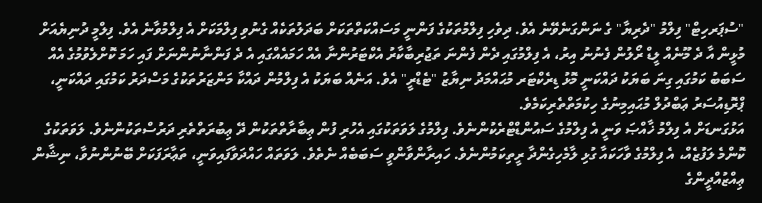"ސުޕަރހިޓް" ފިލްމު "ދެރިޔާ" ގެ ނަންގަނެވޭނެ އެވެ. ދިވެހި ފިލްމުތަކުގެ ފަންނީ މަސައްކަތްތަކަށް ބަދަލުތަކެއް ގެނުވި ފިލްމަކަށް އެ ފިލްމުވާނެ އެވެ. ފިލްމީ ދުނިޔެއަށް މުޅީން އާ ދެ މޫނެއް ލީޑް ރޯލުން ފެނުނު އިރު، އެ ފިލްމުގައި ދެން ފެންނަ ތަޖުރިބާކާރު އެކްޓަރުންނާ އެއް ހަމައެއްގައި އެ ދެ ފަންނާނުންނަށް ފައި ހަމަ ކޮށްލެވުމުގެ އެއް ސަބަބު ކަމުގައި ގިނަ ބަޔަކު ދައްކަނީ މޮޅު ޑިރެކްޓަރ މުޙައްމަދު ނިޔާޒު "ޓެޑްރީ" އެވެ. އަނެއް ބަޔަކު އެ ފިލްމުން ދައްކާ މަންޒަރުތަކުގެ މަސްދަރު ކަމުގައި ދައްކަނީ، ޕްރޮޑިއުސަރު ޢަބްދުލް މުޙައިމިނުގެ ހިކުމަތްތެރިކަމެވެ.
އަޅުގަނޑަށް އެ ފިލްމު ޚާއްޞަ ވަނީ އެ ފިލްމުގެ ސައުންޑްޓްރެކުންނެވެ. ފިލްމުގެ ލަވަތަކުގައި އެހުރި ފުން ޢިބާރާތްތަކުން ދޭ ޢިބުރަތްތެރި ދަރުސްތަކުންނެވެ. ލަވަތަކުގެ ކޮންމެ ލަފުޒެއް، އެ ފިލްމުގެ ވާހަކައާ ގުޅި ލާމެހިގެންދާ ރީތިކަމުންނެވެ. ހައިރާންވާންވީ ސަބަބެއް ނެތެވެ. ލަވަތައް ހައްދަވާފައިވަނީ، ތަޢާރަފަކަށް ބޭނުންނުވާ، ނިޝާން ޢިއްޒުއްދީންގެ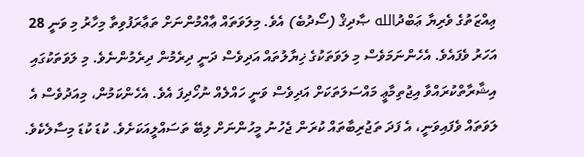ޢިއްޒަތުގެ ވެރިޔާ ޢަބްދުالله ޞާދިޤް (ސޯދުބެ) އެވެ. މިލަވަތައް ޢާއްމުންނަށް ތަޢާރަފުވިތާ މިހާރު މި ވަނީ 28 އަހަރު ވެފައެވެ. އެހެންނަމަވެސް މި ލަވަތަކުގެ ޚިޔާލުތައް އަދިވެސް ދަނީ ދިރެމުން ދިރެމުންނެވެ. މި ލަވަތަކުގައި އިޝާރާތްކުރައްވާ އިޖުތިމާޢީ މައްސަލަތަކަށް އަދިވެސް ވަނީ ހައްލެއް ނުހޯދިފަ އެވެ. އެހެންކަމުން، މިއަދުވެސް އެ ލަވަތައް ވެފައިވަނީ، އެ ފަދަ ތަޖުރިބާތައް ކުރަން ޖެހުނު މީހުންނަށް ލިބޭ ތަސައްލީއަކަށެވެ. ކުޑަ ކުޑަ މިސާލެކެވެ.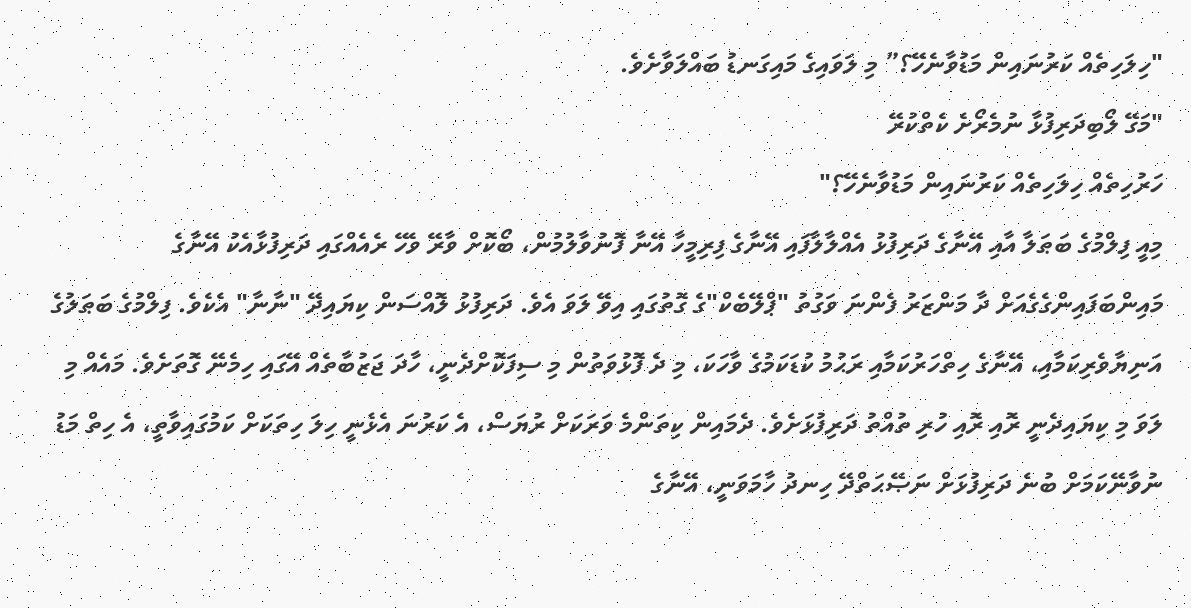"ހިލަހިތެއް ކަރުނައިން މަޑުވާނެހޭ؟” މި ލަވައިގެ މައިގަނޑު ބައްލަވާށެވެ.
"މަގޭ ލޯބިދަރިފުޅާ ނުމެރޯށެ ކެތްކުރޭ
ހަރުހިތެއް ހިލަހިތެއް ކަރުނައިން މަޑުވާނެހޭ؟"
މިއީ ފިލްމުގެ ބަޠަލާ އާއި އޭނާގެ ދަރިފުޅު އެއްލާލާފައި އޭނާގެ ފިރިމީހާ އޭނާ ފޮނުވާލުމުން، ބޯކޮށް ވާރޭ ވެހޭ ރެއެއްގައި ދަރިފުޅާއެކު އޭނާގެ މައިންބަފައިންގެގެއަށް ދާ މަންޒަރު ފެންނަ ވަގުތު "ޕްލޭބެކް"ގެ ގޮތުގައި އިވޭ ލަވަ އެވެ. ދަރިފުޅު ލޮއްސަން ކިޔައިދޭ "ނާނާ" އެކެވެ. ފިލްމުގެ ބަޠަލުގެ އަނިޔާވެރިކަމާއި، އޭނާގެ ހިތްހަރުކަމާއި ރަޙުމު ކުޑަކަމުގެ ވާހަކަ، މި ދެ ފޮޅުވަތުން މި ސިފަކޮށްދެނީ، ހާދަ ޖަޒުބާތެއް އޭގައި ހިމެނޭ ގޮތަށެވެ. މައެއް މި ލަވަ މި ކިޔައިދެނީ ރޮއި ރޮއި ހުރި ތުއްތު ދަރިފުޅަށެވެ. ދެމައިން ކިތަންމެ ވަރަކަށް ރުޔަސް، އެ ކަރުނަ އެޅެނީ ހިލަ ހިތަކަށް ކަމުގައިވާތީ، އެ ހިތް މަޑު ނުވާނޭކަމަށް ބުނެ ދަރިފުޅަށް ނަޞޭޙަތްދޭ ހިނދު ހާމަވަނީ، އޭނާގެ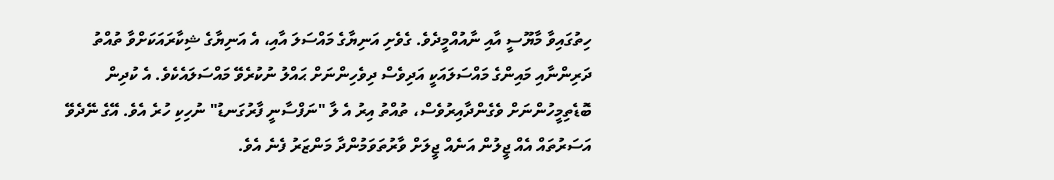ހިތުގައިވާ މާޔޫސީ އާއި ނާއުއްމީދެވެ. ގެވެށި އަނިޔާގެ މައްސަލަ އާއި، އެ އަނިޔާގެ ޝިކާރައަކަށްވާ ތުއްތު ދަރިންނާއި މައިންގެ މައްސަލައަކީ އަދިވެސް ދިވެހިންނަށް ޙައްލު ނުކުރެވޭ މައްސަލައެކެވެ. އެ ކުދިން ބޮޑެތިމީހުންނަށް ވެގެންދާއިރުވެސް، ތުއްތު އިރު އެ ލާ "ނަފްސާނީ ފާރުގަނޑު" ނުހިކި ހުރެ އެވެ. އޭގެ ނޭދެވޭ އަސަރުތައް އެއް ޖީލުން އަނެއް ޖީލަށް ވާރުތަވަމުންދާ މަންޒަރު ފެނެ އެވެ.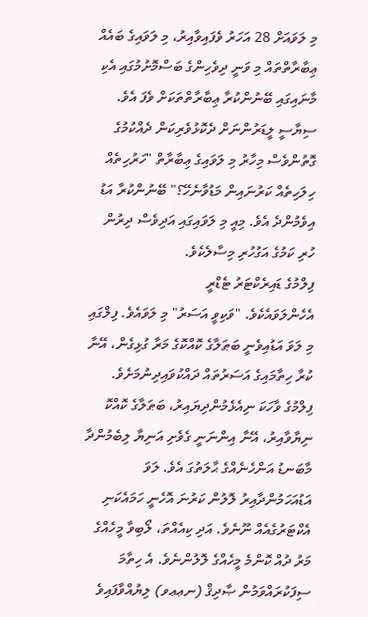މި ލަވައަށް 28 އަހަރު ވެފައިވާއިރު، މި ލަވައިގެ ބައެއް ޢިބާރާތްތައް މި ވަނީ ދިވެހިންގެ ބަސްމޮށުމުގައި އެކި މާނައިގައި ބޭނުންކުރާ ޢިބާރާތްތަކަށް ވެފަ އެވެ. ސިޔާސީ ލީޑަރުންނަށް ދެކޮޅުވެރިކަން ދެއްކުމުގެ ގޮތުންވެސް މިހާރު މި ލަވައިގެ ޢިބާރާތް "ހަރުހިތެއް ހިލަހިތެއް ކަރުނައިން މަޑުވާނެހޭ؟" ބޭނުންކުރާ އަޑު އިވެމުންދެ އެވެ. މިއީ މި ލަވައިގައި އަދިވެސް ދިރުން ހުރި ކަމުގެ އަގުހުރި މިސާލެކެވެ.
ފިލްމުގެ ޑައިރެކްޓަރު ޓެޑްރީ
އެހެންލަވައެކެވެ. "ވަކިވީ އަސަރު" މި ލަވައެވެ. ފިލްގައި މި ލަވަ އަޑުއިވެނީ ބަޠަލާގެ ކޮއްކޮގެ މަރާ ގުޅިގެން، އޭނާ ކުރާ ހިތާމައިގެ އަސަރުތައް ދައްކުވައިދިނުމަށެވެ. ފިލްމުގެ ވާހަކަ ނިއެޅެމުންދިޔައިރު، ބަޠަލާގެ ކޮއްކޮ ނިޔާވާއިރު، އޭނާ އިންނަނީ ގެވެށި އަނިޔާ ލިބެމުންދާ މާބަނޑު އަންހެނެއްގެ ޙާލަތުގަ އެވެ. ލަވަ އަޑުއަހަމުންދާއިރު ލޮލުން ކަރުނަ އޮހެނީ ހަމައެކަނި އެކްޓަރުގެއެއް ނޫނެވެ. އަދި ކިއެއްތަ، ލޯބިވާ މީހެއްގެ މަރު ދުއް ކޮންމެ މީހެއްގެ ލޮލުންނެވެ. އެ ހިތާމަ ސިފަކުރައްވަމުން ޞާދިޤް (ނޢޢވ) ލިޔުއްވާފައިވެ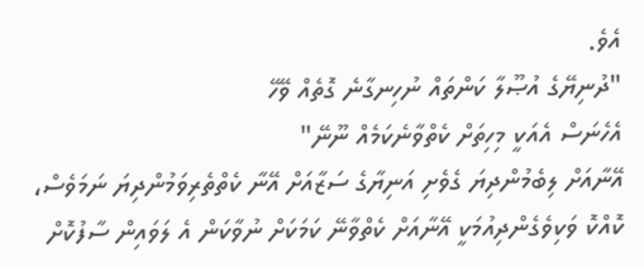އެވެ.
"ދުނިޔޭގެ އުޞޫލާ ކަންތައް ނުހިނގާނެ ގޮތެއް ވޭހޭ
އެހެނަސް އެއަކީ މިހިތަށް ކެތްވާނެކަމެއް ނޫނޭ"
އޭނާއަށް ލިބެމުންދިޔަ ގެވެށި އަނިޔާގެ ސަޒާއަށް އޭނާ ކެތްތެރިވަމުންދިޔަ ނަމަވެސް، ކޮއްކޮ ވަކިވެގެންދިއުމަކީ އޭނާއަށް ކެތްވާނޭ ކަމަކަށް ނުވާކަން އެ ލަވައިން ސާފުކޮށް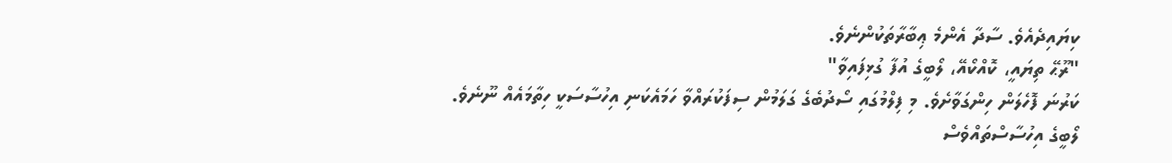ކިޔައިދެއެވެ. ސާދާ އެންމެ ޢިބާރާތަކުންނެވެ.
"ރޫޙޭ ތިޔައީ، ކޮއްކޯއޭ، ލޯބީގެ އުފާ ގުޅިފައިވާ"
ކަރުނަ ފޮހެލަން ހިންގަވާށެވެ. މި ފިލްމުގައި ސޯދުބެގެ ގަލަމުން ސިފަކުރައްވާ ހަމައެކަނި އިހުސާސަކީ ހިތާމައެއް ނޫނެވެ. ލޯބީގެ އިހުސާސްތައްވެސް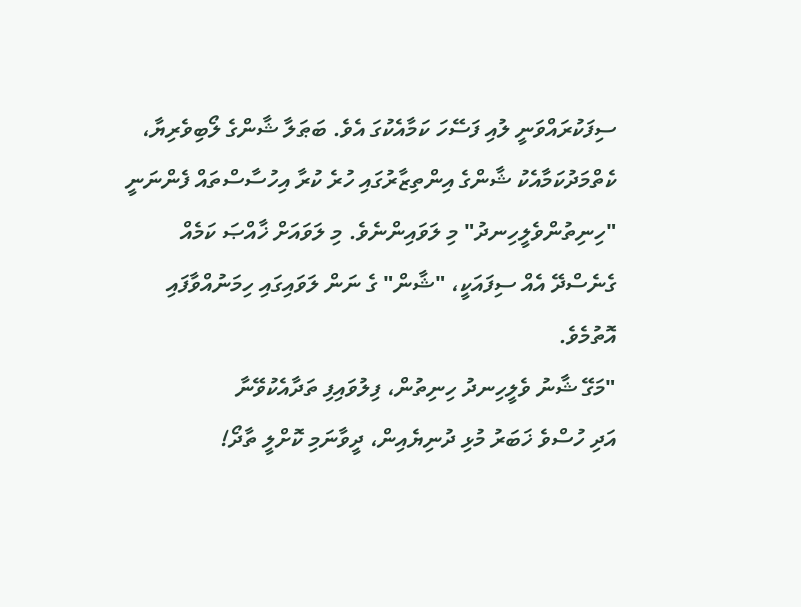ސިފަކުރައްވަނީ ލުއި ފަސޭހަ ކަމާއެކުގަ އެވެ. ބަޠަލާ ޝާންގެ ލޯބިވެރިޔާ، ކެތްމަދުކަމާއެކު ޝާންގެ އިންތިޒާރުގައި ހުރެ ކުރާ އިހުސާސްތައް ފެންނަނީ "ހިނިތުންވެލީހިނދު" މި ލަވައިންނެވެ. މި ލަވައަށް ޚާއްޞަ ކަމެއް ގެނެސްދޭ އެއް ސިފައަކީ، "ޝާން" ގެ ނަން ލަވައިގައި ހިމަނުއްވާފައި އޮތުމެވެ.
"މަގޭ ޝާނު ވެލީހިނދު ހިނިތުން، ފިލުވައިފި ތަދާއެކުވޭނާ
އަދި ހުސްވެ ޚަބަރު މުޅި ދުނިޔެއިން، ދީވާނަމި ކޮށްލީ ތާދޯ!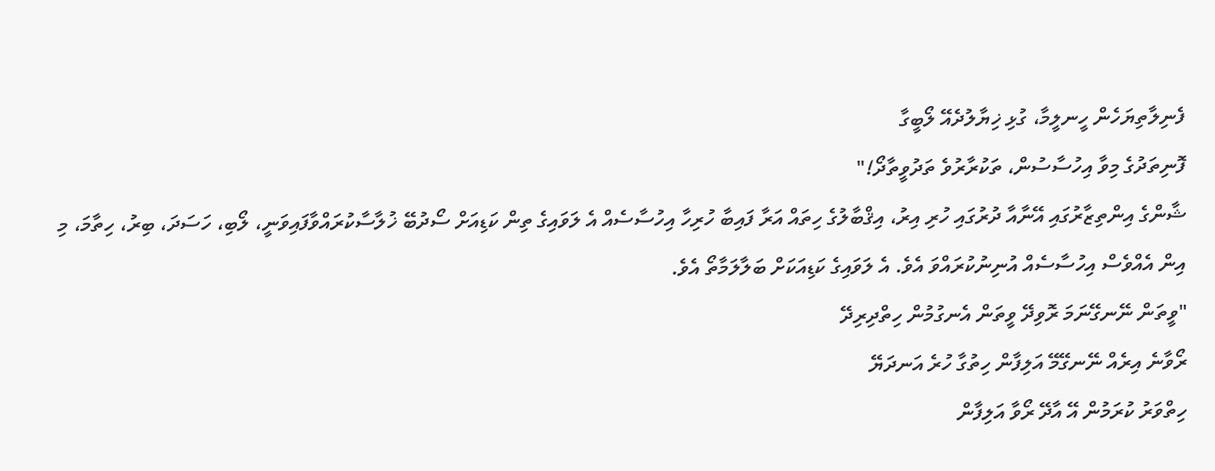ފެނިލާތިޔަހެން ހީނލީމާ، ގުޅި ޚިޔާލުދެއޭ ލޯބީގާ
ފޮނިތަދުގެ މިވާ އިހުސާސުން، ތަކުރާރުވެ ތަދުވީތާދޯ!"
ޝާންގެ އިންތިޒާރުގައި އޭނާއާ ދުރުގައި ހުރި އިރު، އިޤްބާލުގެ ހިތައް އަރާ ފައިބާ ހުރިހާ އިހުސާސެއް އެ ލަވައިގެ ތިން ކަޑިއަށް ސޯދުބޭ ޚުލާސާކުރައްވާފައިވަނީ، ލޯބި، ހަސަދަ، ބިރު، ހިތާމަ، މި އިން އެއްވެސް އިހުސާސެއް އުނިނުކުރައްވަ އެވެ. އެ ލަވައިގެ ކަޑިއަކަށް ބަލާލަމާތޯ އެވެ.
"ވީތަން ނޭނގޭނަމަ ރޮވިދޭ ވީތަން އެނގުމުން ހިތްދިރިދޭ
ރޯވާނެ އިރެއް ނޭނގޭމޭ އަލިފާން ހިތުގާ ހުރެ އަނދަޔޭ
ހިތްވަރު ކުރަމުން އޭ އާދޭ ރޯވާ އަލިފާން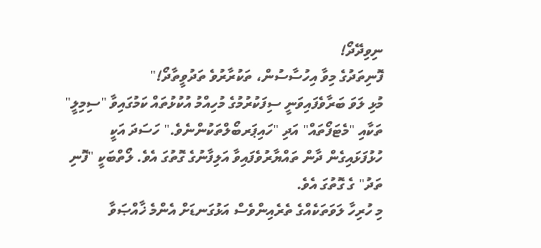ނިވިދޭދޯ!
ފޮނިތަދުގެ މިވާ އިހުސާސުން، ތަކުރާރުވެ ތަދުވީތާދޯ!"
މުޅި ލަވަ ބަރާވެފައިވަނީ ސިފަކުރުމުގެ މުހިއްމު އުކުޅުތައް ކަމުގައިވާ "ސިމިލީ" ތަކާއި "މެޓަފޯތައް" އަދި "ހައިޕަރބޯލްތަކުންނެވެ." ހަސަދަ އަކީ ހުޅުފަޅައިގެން ދާން ތައްޔާރުވެފައިވާ އަލިފާނުގެ ގޮތުގަ އެވެ. ލޯތްބަކީ "ފޮނި ތަދު" ގެ ގޮތުގަ އެވެ.
މި ހުރިހާ ލަވަތަކެއްގެ ތެރެއިންވެސް އަޅުގަނޑަށް އެންމެ ޚާއްޞަވާ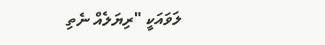ލަވައަކީ "ރިޔަލެއް ނެތި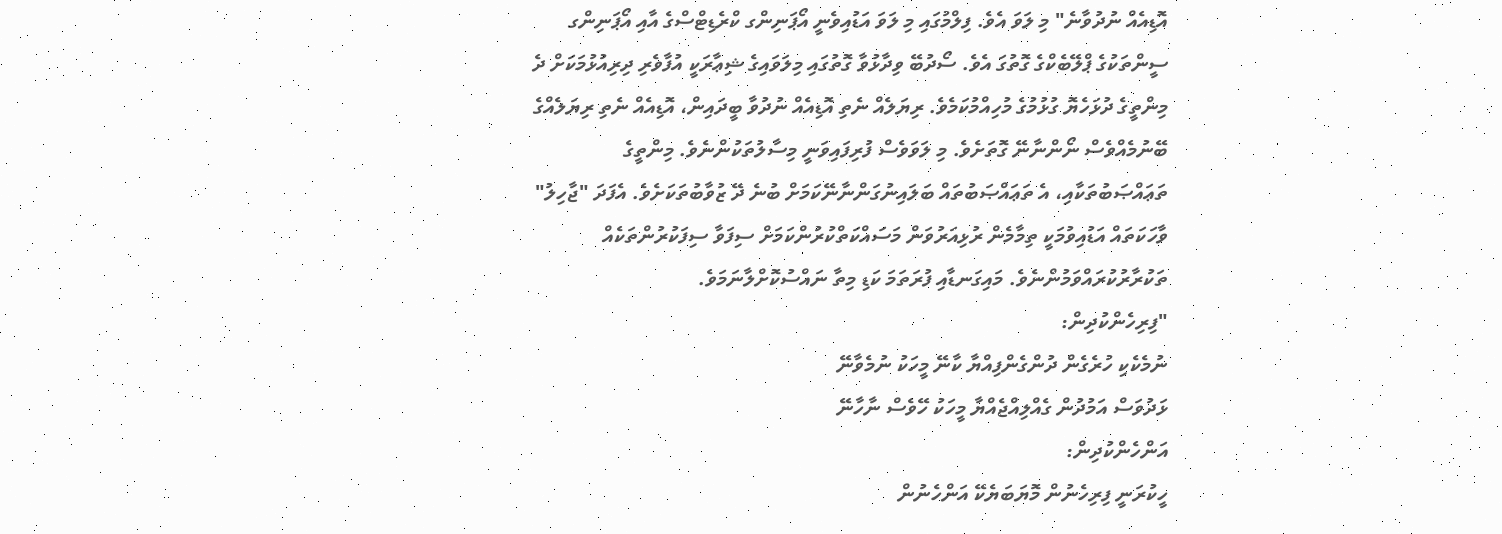އޮޑިއެއް ނުދުވާނެ" މި ލަވަ އެވެ. ފިލްމުގައި މި ލަވަ އަޑުއިވެނީ އޯޕަނިންގ ކްރެޑިޓްސްގެ އާއި އޯޕަނިންގ ސީންތަކުގެ ޕްލޭބެކްގެ ގޮތުގަ އެވެ. ސޯދުބޭ ވިދާޅުވާ ގޮތުގައި މިލަވައިގެ ޝިޢާރަކީ އުފާވެރި ދިރިއުޅުމަކަށް ދެ މިންތީގެ ދުޅަހެޔޮ ގުޅުމުގެ މުހިއްމުކަމެވެ. ރިޔަލެއް ނެތި އޮޑިއެއް ނުދުވާ ބީދައިން، އޮޑިއެއް ނެތި ރިޔަލެއްގެ ބޭނުމެއްވެސް ނޯންނާނޭ ގޮތަށެވެ. މި ލަވަވެސް ފުރިފައިވަނީ މިސާލުތަކުންނެވެ. މިންތީގެ ތަޢައްޞަބުތަކާއި، އެ ތަޢައްޞަބުތައް ބަލައިނުގަންނާނޭކަމަށް ބުނެ ދޭ ޒުވާބުތަކަށެވެ. އެފަދަ "ޖާހިލު" ވާހަކަތައް އަޑުއިވުމަކީ ތިމާމެން ރުޅިއަރުވަން މަސައްކަތްކުރުންކަމަށް ސިފަވާ ސިފަކުރުންތަކެއް ތަކުރާރުކުރައްވަމުންނެވެ. މައިގަނޑާއި ފުރަތަމަ ކަޑި މިތާ ނައްސުކޮށްލާނަމަވެ.
"ފިރިހެންކުދިން:
ނުމެކެކި ހުރެގެން ދުންގެންފިއްޔާ ކާނޭ މީހަކު ނުމެވާނޭ
ޅަދުވަސް އަމުދުން ގެއްލިއްޖެއްޔާ މީހަކު ހޭވެސް ނާހާނޭ
އަންހެންކުދިން:
ހީކުރަނީ ފިރިހެނުން މޮޔަބަޔެކޭ އަންހެނުން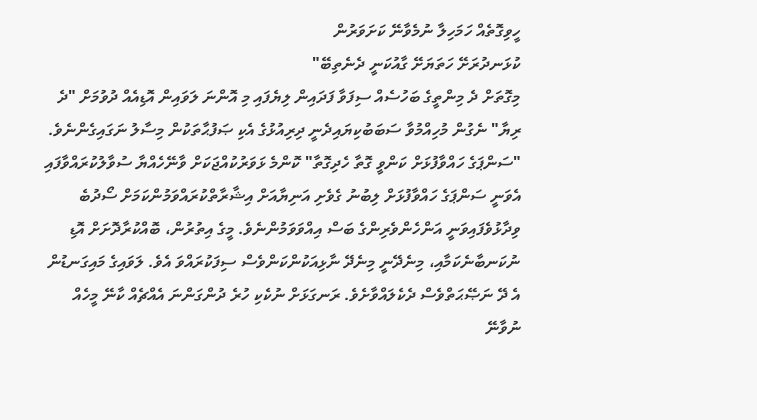ހީވިގޮތެއް ހަމަހިލާ ނުމެވާނޭ ކަށަވަރުން
ކުޅަނދުރަށޭ ހަތަޔަށޭ ގާއުކަނީ ދެނެތިބޭ"
މިގޮތަށް ދެ މިންތީގެ ބަހުސެއް ސިފަވާ ފަދައިން ލިޔެފައި މި އޮންނަ ލަވައިން އޮޑިއެއް ދުވުމަށް "ދެ ރިޔާ" ނެގުން މުހިއްމުވާ ސަބަބުކިޔައިދެނީ ދިރިއުޅުގެ އެކި ޞަފުޙާތަކުން މިސާލު ނަގައިގެންނެވެ. "ސަންޕަގެ ހައްވާފުޅަށް ކަންވީ ގޮތާ ހެދިގޮތާ" ކޮންމެ ޅަވަރުކުއްޖަކަށް ވާނޭހެއްޔާ ސުވާލުކުރައްވާފައި އެވަނީ ސަންޕަގެ ހައްވާފުޅަށް ލިބުނު ގެވެށި އަނިޔާއަށް އިޝާރާތްކުރައްވަމުންކަމަށް ސޯދުބެ ވިދާޅުވެފައިވަނީ އަންހެންވެރިންގެ ބަސް އިއްވަވަމުންނެވެ. މީގެ އިތުރުން، ބޮއްކުރާދޮށަށް އޮޑި ނުކަނބާނެކަމާއި، މިނެދޭނީ މިނެދޭ ނާޅިއަކުންކަންވެސް ސިފަކުރައްވަ އެވެ. ލަވައިގެ މައިގަނޑުން އެ ދޭ ނަޞޭޙަތްވެސް ދެކެލައްވާށެވެ. ރަނގަޅަށް ނުކެކި ހުރެ ދުންގަންނަ އެއްޗެއް ކާނޭ މީހެއް ނުވާނޭ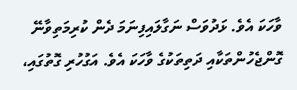ވާހަކަ އެވެ. ޅަދުވަސް ނަގާލައިފިނަމަ ދެން ކުރިމަތިވާނޭ ގޮންޖެހުންތަކާއި ދަތިތަކުގެ ވާހަކަ އެވެ. އަގުހުރި ގޮތުގައި،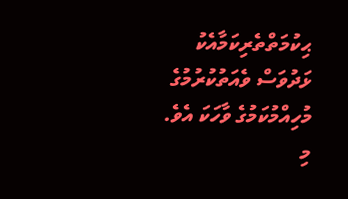ޙިކުމަތްތެރިކަމާއެކު ޅަދުވަސް ވެއަތުކުރުމުގެ މުހިއްމުކަމުގެ ވާހަކަ އެވެ.
މި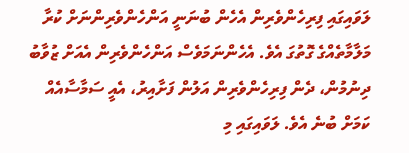ލަވައިގައި ފިރިހެންވެރިން އެހެން ބުނަނީ އަންހެންވެރިންނަށް ކުރާ މަލާމާތެއްގެ ގޮތުގަ އެވެ. އެހެންނަމަވެސް އަންހެންވެރިން އެއަށް ޒުވާބު ދިނުމުން، ދެން ފިރިހެންވެރިން އަލުން ފަށާއިރު، އެއީ ސަމާސާއެއް ކަމަށް ބުނެ އެވެ. ލަވައިގައި މި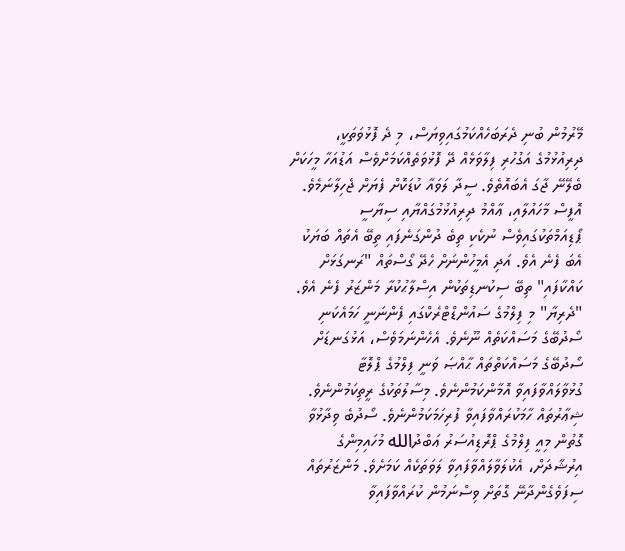މޭރުމުން ބުނި ދެރަބަހެއްކަމުގައިވިޔަސް، މި ދެ ފޮޅުވަތަކީ، ދިރިއުޅުމުގެ އަގުހުރި ފިލާވަޅެއް ދޭ ފޮޅުވަތެއްކަމަށްވެސް އަޑުއަހާ މީހަކަށް ބެލޭނޭ ޖާގަ އެބައޮތެވެ. ސީދާ ލަވައާ ކުޑަކޮށް ފެޔަށް ޖެހިލާނަމެވެ. އޮފީސް މާހައުލާއި، ޢާއްމު ދިރިއުޅުމުގައްޔާއި ސިޔާސީ ޕޯޑިއަމްތަކުގައިވެސް ނުކެކި ތިބެ ދުންގަނެފައި ތިބޭ އެތައް ބަޔަކު އެބަ ފެނެ އެވެ. އަދި އެމީހުންނަށް ހެދޭ ގޯސްތައް "ރަނގަޅަށް ކައްކާފައި" ތިބޭ ސިކުނޑިތަކުން އިސްލާޙުކުރާ މަންޒަރު ފެނެ އެވެ.
"ދެރިޔާ" މި ފިލްމުގެ ސައުންޑްޓްރެކްގައި ފެންނަނީ ހަމައެކަނި ސޯދުބޭގެ މަސައްކަތެއް ނޫނެވެ. އެހެންނަމަވެސް، އަޅުގަނޑަށް ސޯދުބޭގެ މަސައްކަތްތައް ޙާއްޞަ ވަނީ ފިލްމުގެ ޕްލޮޓާ ގުޅުވާލައްވާފައިވާ އޮމާންކަމުންނެވެ. މިސާލުތަކުގެ ރީތިކަމުންނެވެ. ޝިޢާރުތައް ހާމަކުރައްވާފައިވާ ފުރިހަމަކަމުންނެވެ. ސޯދުބެ ވިދާޅުވާ ގޮތުން މިއީ ފިލްމުގެ ޕްރޮޑިއުސަރު ޢަބްދުالله މުހައިމިންގެ އިރުޝާދަށް، އެކުލަވާލައްވާފައިވާ ލަވަތަކެއް ކަމަށެވެ. މަންޒަރުތައް ސިފަވެގެންދާނޭ ގޮތަށް ވިސްނަމުން ކުރައްވާފައިވާ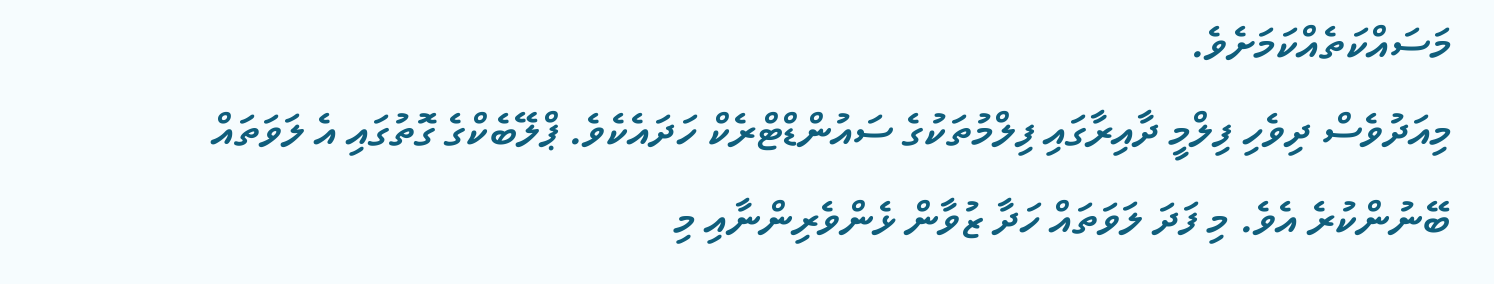މަސައްކަތެއްކަމަށެވެ.
މިއަދުވެސް ދިވެހި ފިލްމީ ދާއިރާގައި ފިލްމުތަކުގެ ސައުންޑްޓްރެކް ހަދައެކެވެ. ޕްލޭބެކްގެ ގޮތުގައި އެ ލަވަތައް ބޭނުންކުރެ އެވެ. މި ފަދަ ލަވަތައް ހަދާ ޒުވާން ޅެންވެރިންނާއި މި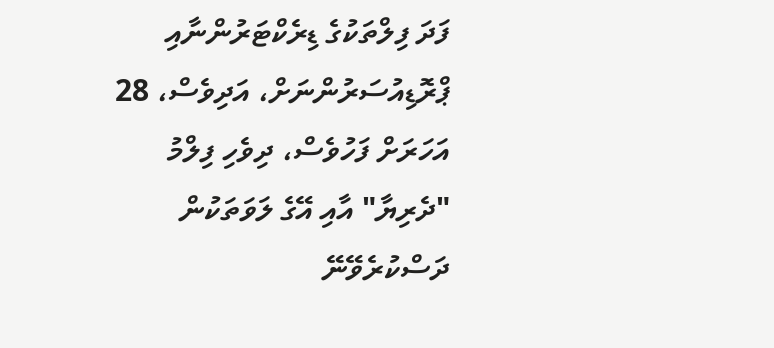ފަދަ ފިލްތަކުގެ ޑިރެކްޓަރުންނާއި ޕްރޮޑިއުސަރުންނަށް، އަދިވެސް، 28 އަހަރަށް ފަހުވެސް، ދިވެހި ފިލްމު "ދެރިޔާ" އާއި އޭގެ ލަވަތަކުން ދަސްކުރެވޭނޭ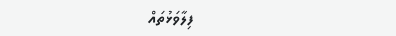ފިލާވަޅުތައް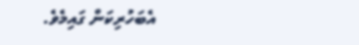އެބަހުރިކަން ގައިމެވެ.